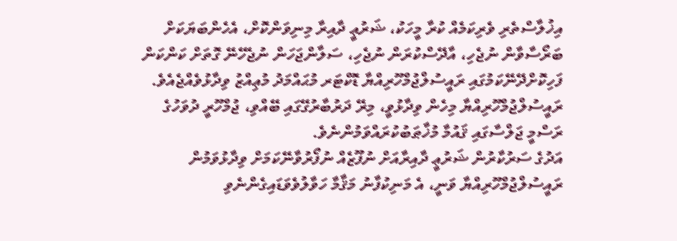އިޚުލާސްތެރި ވެރިކަމެއް ކުރާ މީހަކު، ޝަރުޢީ ދާއިރާ މިނިވަންކޮށް، އެހެންބަޔަކަށް ބަރޯސާވާން ނުޖެހި، އާދޭސްކުރަން ނުޖެހި، ސަލާންޖަހަން ނުޖެހޭނޭ ގޮތަށް ކަންކަން ފަހިކޮށްދޭނޭކަމުގައި ރައީސުލްޖުމްހޫރިއްޔާ ޑޮކްޓަރ މުޙައްމަދު މުޢިއްޒު ވިދާޅުވެއްޖެއެވެ.
ރައީސުލްޖުމްހޫރިއްޔާ މިހެން ވިދާޅުވީ، މިރޭ ދަރުބާރުގޭގައި ބޭއްވި، ޖުމްހޫރީ ދުވަހުގެ ރަސްމީ ޖަލްސާގައި ޤައުމާ މުޚާޠަބުކުރައްވަމުންނެވެ.
އަދުގެ ސަރުކާރުން ޝަރުޢީ ދާއިރާއަށް ނުފޫޒެއް ނުފޯރުވާނޭކަމަށް ވިދާޅުވަމުން ރައީސުލްޖުމްހޫރިއްޔާ ވަނީ، އެ މަނިކުފާނު މަޤާމާ ހަވާލުވެވަޑައިގެންނެވި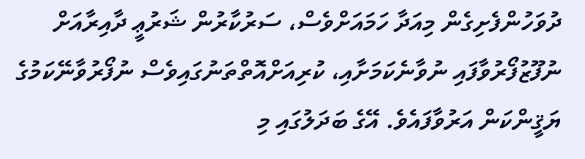ދުވަހުންފެށިގެން މިއަދާ ހަމައަށްވެސް، ސަރުކާރުން ޝަރުޢީ ދާއިރާއަށް ނުފޫޒުފޯރުވާފައި ނުވާނެކަމަށާއި، ކުރިއަށްއޮތްތަނުގައިވެސް ނުފޯރުވާނޭކަމުގެ ޔަޤީންކަން އަރުވާފައެވެ. އޭގެ ބަދަލުގައި މި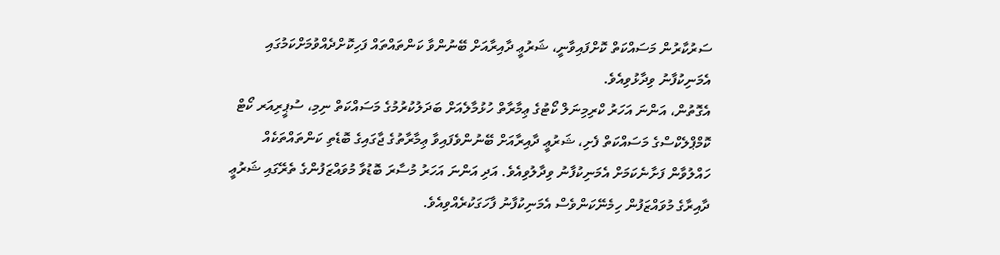ސަރުކާރުން މަސައްކަތް ކޮށްފައިވާނީ، ޝަރުޢީ ދާއިރާއަށް ބޭނުންވާ ކަންތައްތައް ފަހިކޮށްދެއްވުމަށްކަމުގައި އެމަނިކުފާނު ވިދާޅުވިއެވެ.
އެގޮތުން، އަންނަ އަހަރު ކްރިމިނަލް ކޯޓުގެ ޢިމާރާތް ހުޅުމާލެއަށް ބަދަލުކުރުމުގެ މަސައްކަތް ނިމި، ސުޕީރިއަރ ކޯޓް ކޮމްޕްލެކްސްގެ މަސައްކަތް ފެށި، ޝަރުޢީ ދާއިރާއަށް ބޭނުންވެފައިވާ ޢިމާރާތުގެ ޖާގައިގެ ބޮޑެތި ކަންތައްތަކެއް ހައްލުވާން ފަށާނެކަމަށް އެމަނިކުފާނު ވިދާލުވިއެވެ. އަދި އަންނަ އަހަރު މުސާރަ ބޮޑުވާ މުވައްޒަފުންގެ ތެރޭގައި ޝަރުޢީ ދާއިރާގެ މުވައްޒަފުން ހިމެނޭކަންވެސް އެމަނިކުފާނު ފާހަގަކުރެއްވިއެވެ.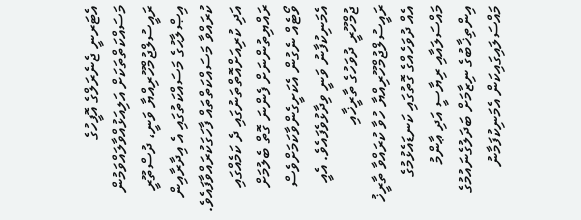އެޓަރނީ ޖެނެރަލްގެ އޮފީހުގެ މަސައްކަތްތަކަށް އަލިއަޅުއްވާލައްވަމުން ރައީސުލްޖުމްހޫރިއްޔާ ވަނީ، ދުސްތޫރީ އިޞްލާޙުގެ މަސައްކަތުގައި އެ އިދާރާއިން ކުރައްވާ މަސައްކަތްތައް ފާހަގަކުރައްވާފައެވެ.
އަދި ކުރިއަށްއޮތްތަނުގައި ދެ ކަމެއްގައި ރައްޔިތުންނަށް ފެންނަ ގޮތް ބެލުމަށް ވޯޓެއް ނެގުން އެކަށީގެންވާކަމަށްވެސް އެމަނިކުފާނު ވަނީ ވިދާޅުވެފައެވެ. އެއީ ޖުމްހޫރީ ދުވަހުގެ ތާރީޚާއި ރައީސުލްޖުމްހޫރިއްޔާ ހުވާ ކުރައްވާ ތާރީޚު އެއް ދުވަހެއްގެ ގޮތުގައި ކަނޑައެޅުމުގެ މައްސަލައާއި ރިޔާސީ އަދި ޢާންމު އިންތިޚާބުގެ ނިޒާމަށް ބަދަލުގެނައުމުގެ މައްސަލައިގައިކަން އެމަނިކުފަމާނު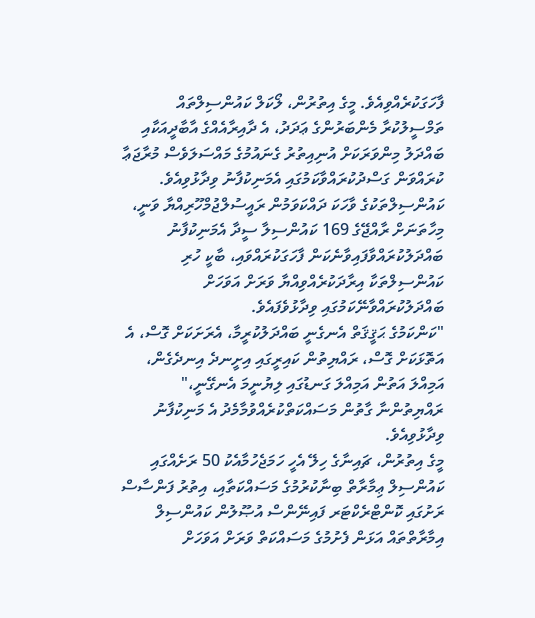ފާހަގަކުރެއްވިއެވެ. މީގެ އިތުރުން، ލޯކަލް ކައުންސިލްތައް ތަމްސީލުކުރާ މެންބަރުންގެ ޢަދަދު، އެ ދާއިރާއެއްގެ އާބާދީއަކާއި ބައްދަލު މިންވަރަކަށް އުނިއިތުރު ގެނައުމުގެ މައްސަލަވެސް މުރާޖަޢާ ކުރައްވަން ގަސްދުކުރައްވާކަމުގައި އެމަނިކުފާނު ވިދާޅުވިއެވެ.
ކައުންސިލްތަކުގެ ވާހަކަ ދައްކަވަމުން ރައީސުލްޖުމްހޫރިއްޔާ ވަނީ، މިހާތަނަށް ރާއްޖޭގެ 169 ކައުންސިލާ ސީދާ އެމަނިކުފާނު ބައްދަލުކުރައްވާފައިވާނެކަން ފާހަގަކުރައްވައި، ބާކީ ހުރި ކައުންސިލްތަކާ އިރާދަކުރެއްވިއްޔާ ވަރަށް އަވަހަށް ބައްދަލުކުރައްވާނޭކަމުގައި ވިދާޅުވެފައެވެ.
"ކަންކަމުގެ ޙަޤީޤަތް އެނގެނީ ބައްދަލުކުރީމާ، އެރަށަކަށް ގޮސް، އެ އަތޮޅަކަށް ގޮސް، ރައްޔިތުން ކައިރީގައި އިށީނދެ އިނދެގެން، އަމިއްލަ އަތުން އަމިއްލަ ގަނޑުގައި ލިޔުނީމަ އެނގޭނީ،" ރައްޔިތުންނާ ގާތުން މަސައްކަތްކުރެއްވުމާމެދު އެ މަނިކުފާނު ވިދާޅުވިއެވެ.
މީގެ އިތުރުން، ޗައިނާގެ ހިލޭ އެހީ ހަމަޖެހުމާއެކު 50 ރަށެއްގައި ކައުންސިލް ޢިމާރާތް ބިނާކުރުމުގެ މަސައްކަތާއި، އިތުރު ފަންސާސް ރަށުގައި ކޮންޓްރެކްޓަރ ފައިނޭންސް އުޞޫލުން ކައުންސިލް އިމާރާތްތައް އަޅަން ފެށުމުގެ މަސައްކަތް ވަރަށް އަވަހަށް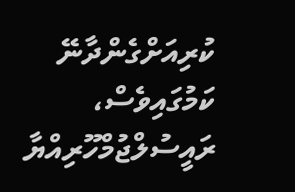ކުރިއަށްގެންދާނޭ ކަމުގައިވެސް، ރައީސުލްޖުމްހޫރިއްޔާ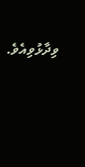ވިދާޅުވިއެވެ.